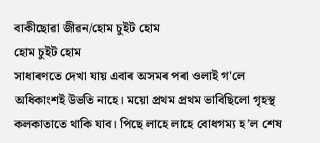বাকীছোৱা জীৱন/হোম চুইট হোম
হোম চুইট হোম
সাধাৰণতে দেখা যায় এবাৰ অসমৰ পৰা ওলাই গ'লে অধিকাংশই উভতি নাহে। ময়ো প্ৰথম প্ৰথম ভাবিছিলো গৃহস্থ কলকাতাতে থাকি যাব। পিছে লাহে লাহে বোধগম্য হ’ল শেষ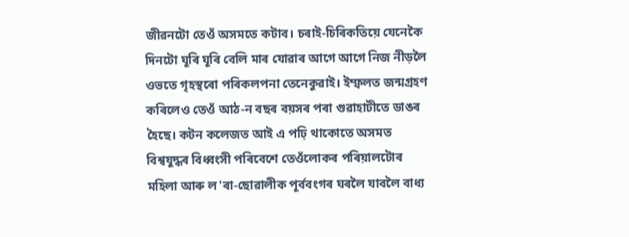জীৱনটো তেওঁ অসমতে কটাব। চৰাই-চিৰিকতিয়ে যেনেকৈ দিনটো ঘূৰি ঘূৰি বেলি মাৰ যোৱাৰ আগে আগে নিজ নীড়লৈ ওভতে গৃহস্থৰো পৰিকলপনা তেনেকুৱাই। ইম্ফলত জন্মগ্ৰহণ কৰিলেও তেওঁ আঠ-ন বছৰ বয়সৰ পৰা গুৱাহাটীতে ডাঙৰ হৈছে। কটন কলেজত আই এ পঢ়ি থাকোতে অসমত বিশ্বযুদ্ধৰ বিধ্বংসী পৰিবেশে তেওঁলোকৰ পৰিয়ালটোৰ মহিলা আৰু ল'ৰা-ছোৱালীক পূৰ্ববংগৰ ঘৰলৈ যাবলৈ বাধ্য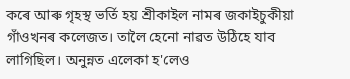কৰে আৰু গৃহস্থ ভৰ্তি হয় শ্ৰীকাইল নামৰ জকাইচুকীয়া গাঁওখনৰ কলেজত। তালৈ হেনো নাৱত উঠিহে যাব লাগিছিল। অনুন্নত এলেকা হ'লেও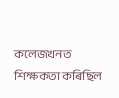কলেজখনত শিক্ষকতা কৰিছিল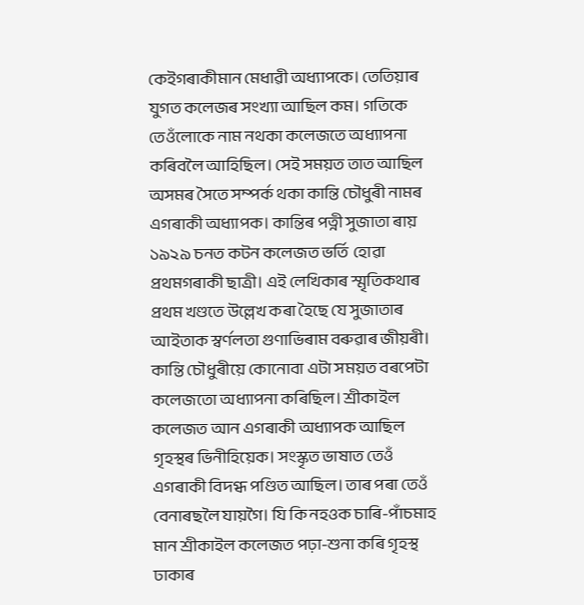কেইগৰাকীমান মেধাৱী অধ্যাপকে। তেতিয়াৰ যুগত কলেজৰ সংখ্যা আছিল কম। গতিকে তেওঁলোকে নাম নথকা কলেজতে অধ্যাপনা কৰিবলৈ আহিছিল। সেই সময়ত তাত আছিল অসমৰ সৈতে সম্পৰ্ক থকা কান্তি চৌধুৰী নামৰ এগৰাকী অধ্যাপক। কান্তিৰ পত্নী সুজাতা ৰায় ১৯২৯ চনত কটন কলেজত ভৰ্তি হোৱা প্ৰথমগৰাকী ছাত্ৰী। এই লেখিকাৰ স্মৃতিকথাৰ প্ৰথম খণ্ডতে উল্লেখ কৰা হৈছে যে সুজাতাৰ আইতাক স্বৰ্ণলতা গুণাভিৰাম বৰুৱাৰ জীয়ৰী। কান্তি চৌধুৰীয়ে কোনোবা এটা সময়ত বৰপেটা কলেজতো অধ্যাপনা কৰিছিল। শ্ৰীকাইল কলেজত আন এগৰাকী অধ্যাপক আছিল গৃহস্থৰ ভিনীহিয়েক। সংস্কৃত ভাষাত তেওঁ এগৰাকী বিদগ্ধ পণ্ডিত আছিল। তাৰ পৰা তেওঁ বেনাৰছলৈ যায়গৈ। যি কি নহওক চাৰি-পাঁচমাহ মান শ্ৰীকাইল কলেজত পঢ়া-শুনা কৰি গৃহস্থ ঢাকাৰ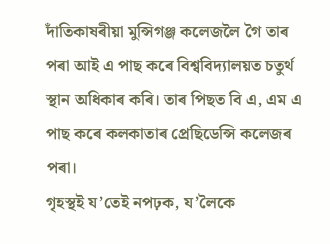দাঁতিকাষৰীয়া মুন্সিগঞ্জ কলেজলৈ গৈ তাৰ পৰা আই এ পাছ কৰে বিশ্ববিদ্যালয়ত চতুৰ্থ স্থান অধিকাৰ কৰি। তাৰ পিছত বি এ, এম এ পাছ কৰে কলকাতাৰ প্ৰেছিডেন্সি কলেজৰ পৰা।
গৃহস্থই য’তেই নপঢ়ক, য’লৈকে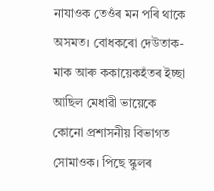নাযাওক তেওঁৰ মন পৰি থাকে অসমত। বোধকৰো দেউতাক-মাক আৰু ককায়েকহঁতৰ ইচ্ছা আছিল মেধাৱী ভায়েকে কোনো প্ৰশাসনীয় বিভাগত সোমাওক। পিছে স্কুলৰ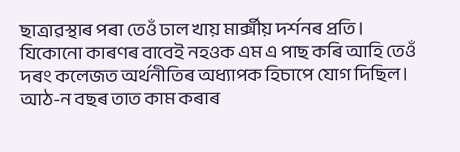ছাত্ৰাৱস্থাৰ পৰা তেওঁ ঢাল খায় মাৰ্ক্সীয় দৰ্শনৰ প্ৰতি। যিকোনো কাৰণৰ বাবেই নহওক এম এ পাছ কৰি আহি তেওঁ দৰং কলেজত অৰ্থনীতিৰ অধ্যাপক হিচাপে যোগ দিছিল। আঠ-ন বছৰ তাত কাম কৰাৰ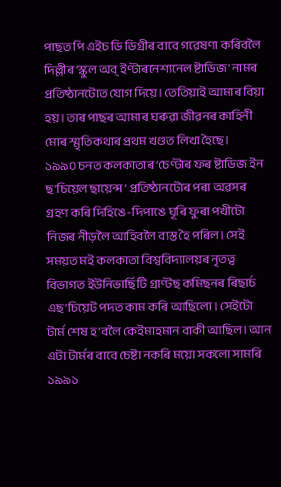পাছত পি এইচ ডি ডিগ্ৰীৰ বাবে গৱেষণা কৰিবলৈ দিল্লীৰ ‘স্কুল অব্ ইণ্টাৰনেশ্যনেল ষ্টাডিজ' নামৰ প্ৰতিষ্ঠানটোত যোগ দিয়ে। তেতিয়াই আমাৰ বিয়া হয়। তাৰ পাছৰ আমাৰ ঘৰুৱা জীৱনৰ কাহিনী মোৰ স্মৃতিকথাৰ প্ৰথম খণ্ডত লিখা হৈছে।
১৯৯০ চনত কলকাতাৰ ‘চেণ্টাৰ ফৰ ষ্টাডিজ ইন ছ'চিয়েল ছায়েন্স’ প্ৰতিষ্ঠানটোৰ পৰা অৱসৰ গ্ৰহণ কৰি দিহিঙে-দিপাঙে ঘূৰি ফুৰা পখীটো নিজৰ নীড়লৈ আহিবলৈ ব্যস্ত হৈ পৰিল। সেই সময়ত মই কলকাতা বিশ্ববিদ্যালয়ৰ নৃতত্ব বিভাগত ইউনিভাৰ্ছিটি গ্ৰাণ্টছ কমিছনৰ ৰিছাৰ্চ এছ'চিয়েট পদত কাম কৰি আছিলো। সেইটো টাৰ্ম শেষ হ’বলৈ কেইমাহমান বাকী আছিল। আন এটা টাৰ্মৰ বাবে চেষ্টা নকৰি ময়ো সকলো সামৰি ১৯৯১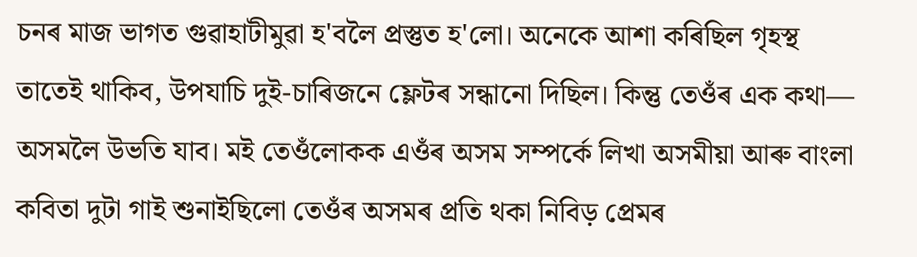চনৰ মাজ ভাগত গুৱাহাটীমুৱা হ'বলৈ প্ৰস্তুত হ'লো। অনেকে আশা কৰিছিল গৃহস্থ তাতেই থাকিব, উপযাচি দুই-চাৰিজনে ফ্লেটৰ সন্ধানো দিছিল। কিন্তু তেওঁৰ এক কথা— অসমলৈ উভতি যাব। মই তেওঁলোকক এওঁৰ অসম সম্পৰ্কে লিখা অসমীয়া আৰু বাংলা কবিতা দুটা গাই শুনাইছিলো তেওঁৰ অসমৰ প্ৰতি থকা নিবিড় প্ৰেমৰ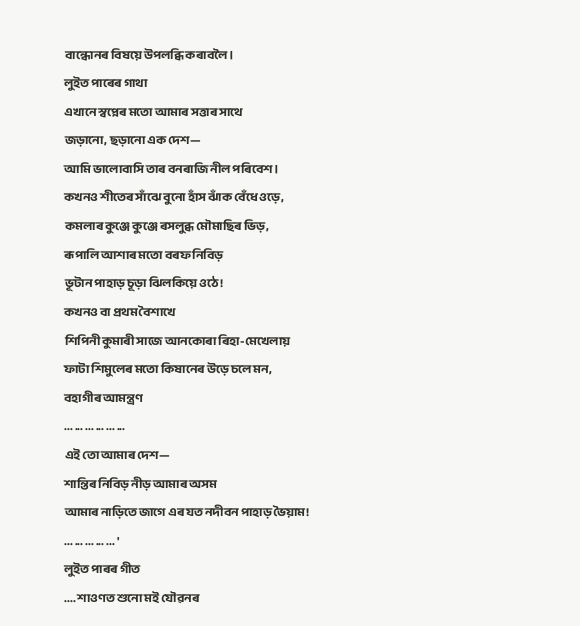বান্ধোনৰ বিষয়ে উপলব্ধি কৰাবলৈ।
লুইত পাৰেৰ গাথা
এখানে স্বপ্নেৰ মতো আমাৰ সত্তাৰ সাথে
জড়ানো, ছড়ানো এক দেশ—
আমি ভালোবাসি তাৰ বনৰাজি নীল পৰিবেশ।
কখনও শীতেৰ সাঁঝে বুনো হাঁস ঝাঁক বেঁধে ওড়ে,
কমলাৰ কুঞ্জে কুঞ্জে ৰসলুব্ধ মৌমাছিৰ ভিড়,
ৰূপালি আশাৰ মতো বৰফ নিবিড়
ভূটান পাহাড় চূড়া ঝিলকিয়ে ওঠে!
কখনও বা প্ৰথম বৈশাখে
শিপিনী কুমাৰী সাজে আনকোৰা ৰিহা-মেখেলায়
ফাটা শিমুলেৰ মতো কিষানেৰ উড়ে চলে মন,
বহাগীৰ আমন্ত্ৰণ
... ... ... ... ... ...
এই তো আমাৰ দেশ—
শান্তিৰ নিবিড় নীড় আমাৰ অসম
আমাৰ নাড়িতে জাগে এৰ যত নদীবন পাহাড় ভৈয়াম!
... ... ... ... ... '
লুইত পাৰৰ গীত
.... শাওণত শুনো মই যৌৱনৰ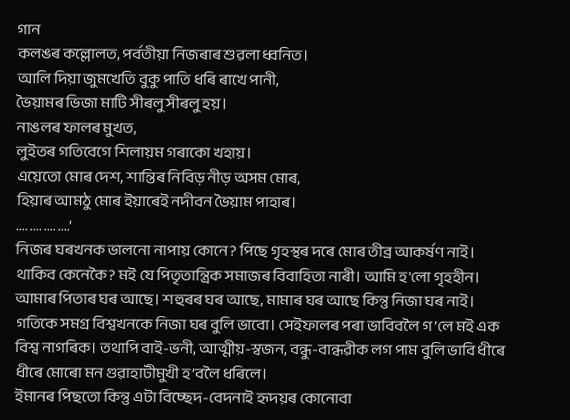গান
কলঙৰ কল্লোলত, পৰ্বতীয়া নিজৰাৰ শুৱলা ধ্বনিত।
আলি দিয়া জুমখেতি বুকু পাতি ধৰি ৰাখে পানী,
ভৈয়ামৰ ভিজা মাটি সীৰলু সীৰলু হয়।
নাঙলৰ ফালৰ মুখত,
লুইতৰ গতিবেগে শিলায়ম গৰাকো খহায়।
এয়েতো মোৰ দেশ, শান্তিৰ নিবিড় নীড় অসম মোৰ,
হিয়াৰ আমঠু মোৰ ইয়াৰেই নদীবন ভৈয়াম পাহাৰ।
.... .... .... ....’
নিজৰ ঘৰখনক ভালনো নাপায় কোনে? পিছে গৃহস্থৰ দৰে মোৰ তীব্ৰ আকৰ্ষণ নাই। থাকিব কেনেকৈ? মই যে পিতৃতান্ত্ৰিক সমাজৰ বিবাহিতা নাৰী। আমি হ'লো গৃহহীন। আমাৰ পিতাৰ ঘৰ আছে। শহুৰৰ ঘৰ আছে, মামাৰ ঘৰ আছে কিন্তু নিজা ঘৰ নাই। গতিকে সমগ্ৰ বিশ্বখনকে নিজা ঘৰ বুলি ভাবো। সেইফালৰ পৰা ভাবিবলৈ গ’লে মই এক বিশ্ব নাগৰিক। তথাপি বাই-ভনী, আত্মীয়-স্বজন, বন্ধু-বান্ধৱীক লগ পাম বুলি ভাবি ধীৰে ধীৰে মোৰো মন গুৱাহাটীমুখী হ’বলৈ ধৰিলে।
ইমানৰ পিছতো কিন্তু এটা বিচ্ছেদ-বেদনাই হৃদয়ৰ কোনোবা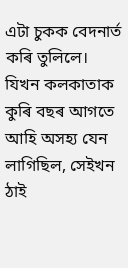এটা চুকক বেদনাৰ্ত কৰি তুলিলে। যিখন কলকাতাক কুৰি বছৰ আগতে আহি অসহ্য যেন লাগিছিল, সেইখন ঠাই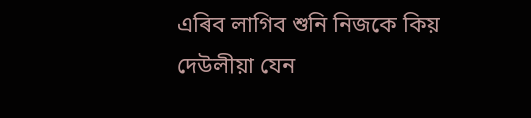এৰিব লাগিব শুনি নিজকে কিয় দেউলীয়া যেন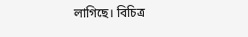লাগিছে। বিচিত্ৰ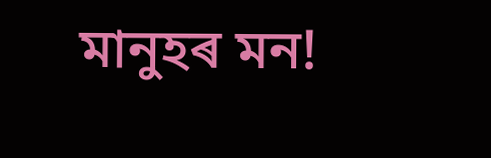মানুহৰ মন!